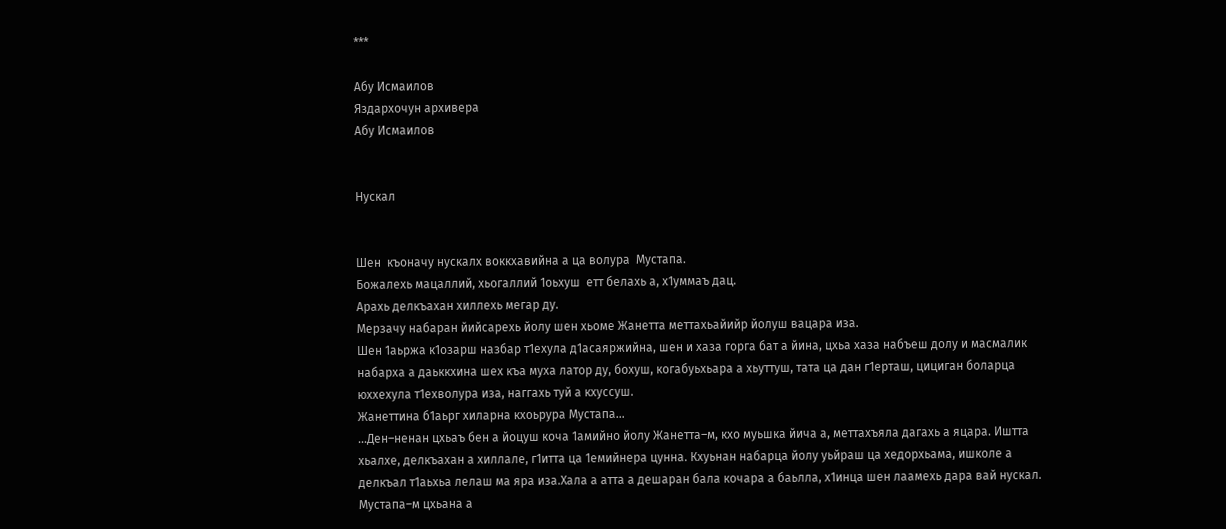***

Абу Исмаилов
Яздархочун архивера
Абу Исмаилов


Нускал


Шен  къоначу нускалх воккхавийна а ца волура  Мустапа.
Божалехь мацаллий, хьогаллий 1оьхуш  етт белахь а, х1уммаъ дац.
Арахь делкъахан хиллехь мегар ду.
Мерзачу набаран йийсарехь йолу шен хьоме Жанетта меттахьайийр йолуш вацара иза.
Шен 1аьржа к1озарш назбар т1ехула д1асаяржийна, шен и хаза горга бат а йина, цхьа хаза набъеш долу и масмалик набарха а даьккхина шех къа муха латор ду, бохуш, когабуьхьара а хьуттуш, тата ца дан г1ерташ, цициган боларца юххехула т1ехволура иза, наггахь туй а кхуссуш.
Жанеттина б1аьрг хиларна кхоьрура Мустапа…
…Ден–ненан цхьаъ бен а йоцуш коча 1амийно йолу Жанетта–м, кхо муьшка йича а, меттахъяла дагахь а яцара. Иштта хьалхе, делкъахан а хиллале, г1итта ца 1емийнера цунна. Кхуьнан набарца йолу уьйраш ца хедорхьама, ишколе а делкъал т1аьхьа лелаш ма яра иза.Хала а атта а дешаран бала кочара а баьлла, х1инца шен лаамехь дара вай нускал.
Мустапа–м цхьана а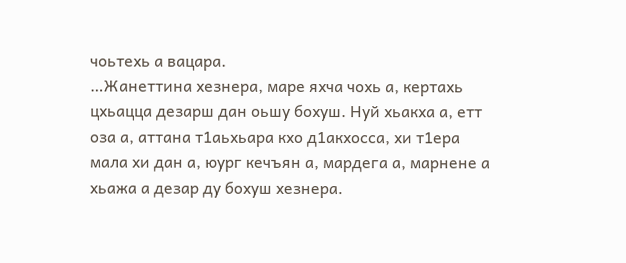чоьтехь а вацара.
…Жанеттина хезнера, маре яхча чохь а, кертахь цхьацца дезарш дан оьшу бохуш. Нуй хьакха а, етт оза а, аттана т1аьхьара кхо д1акхосса, хи т1ера мала хи дан а, юург кечъян а, мардега а, марнене а хьажа а дезар ду бохуш хезнера.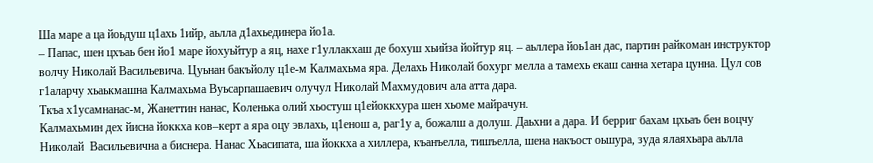Ша маре а ца йоьдуш ц1ахь 1ийр, аьлла д1ахьединера йо1а.
– Папас, шен цхъаь бен йо1 маре йохуьйтур а яц, нахе г1уллакхаш де бохуш хьийза йойтур яц. – аьллера йоь1ан дас, партин райкоман инструктор волчу Николай Васильевича. Цуьнан бакъйолу ц1е-м Калмахьма яра. Делахь Николай бохург мелла а тамехь екаш санна хетара цунна. Цул сов г1аларчу хьаькмашна Калмахьма Вуьсарпашаевич олучул Николай Махмудович ала атта дара.
Ткъа х1усамнанас-м, Жанеттин нанас, Коленька олий хьостуш ц1ейоккхура шен хьоме майрачун.
Калмахьмин дех йисна йоккха ков–керт а яра оцу эвлахь, ц1енош а, раг1у а, божалш а долуш. Даьхни а дара. И берриг бахам цхьаъ бен воцчу Николай  Васильевична а биснера. Нанас Хьасипата, ша йоккха а хиллера, къанъелла, тишъелла, шена накъост оьшура, зуда ялаяхьара аьлла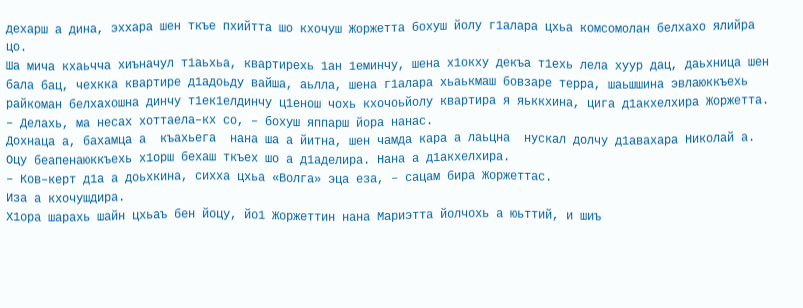дехарш а дина, эххара шен ткъе пхийтта шо кхочуш Жоржетта бохуш йолу г1алара цхьа комсомолан белхахо ялийра цо.
Ша мича кхаьчча хиъначул т1аьхьа, квартирехь 1ан 1еминчу, шена х1окху декъа т1ехь лела хуур дац, даьхница шен бала бац, чехкка квартире д1адоьду вайша, аьлла, шена г1алара хьаькмаш бовзаре терра, шаьшшина эвлаюккъехь райкоман белхахошна динчу т1ек1елдинчу ц1енош чохь кхочоьйолу квартира я яьккхина, цига д1акхелхира Жоржетта.
– Делахь, ма несах хоттаела–кх со, – бохуш яппарш йора нанас.
Дохнаца а, бахамца а  къахьега  нана ша а йитна, шен чамда кара а лаьцна  нускал долчу д1авахара Николай а.
Оцу беапенаюккъехь х1орш бехаш ткъех шо а д1аделира. Нана а д1акхелхира.
– Ков–керт д1а а доьхкина, сихха цхьа «Волга» эца еза, – сацам бира Жоржеттас.
Иза а кхочушдира.
Х1ора шарахь шайн цхьаъ бен йоцу, йо1 Жоржеттин нана Мариэтта йолчохь а юьттий, и шиъ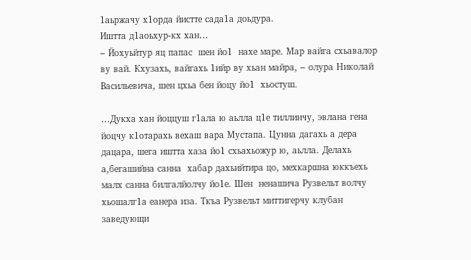1аьржачу х1орда йистте сада1а доьдура.
Иштта д1аоьхур-кх хан…
– Йохуьйтур яц папас  шен йо1  нахе маре. Мар вайга схьавалор ву вай. Кхузахь, вайгахь 1ийр ву хьан майра, – олура Николай Васильевича, шен цхьа бен йоцу йо1  хьостуш.

…Дукха хан йоццуш г1ала ю аьлла ц1е тиллинчу, эвлана гена йоцчу к1отарахь вехаш вара Мустапа. Цунна дагахь а дера дацара, шега иштта хаза йо1 схьахьожур ю, аьлла. Делахь  а,бегашийна санна  хабар дахьийтира цо, мехкаршна юккъехь малх санна билгалйолчу йо1е. Шен  ненашича Рузвельт волчу хьошалг1а еанера иза. Ткъа Рузвельт миттигерчу клубан заведующи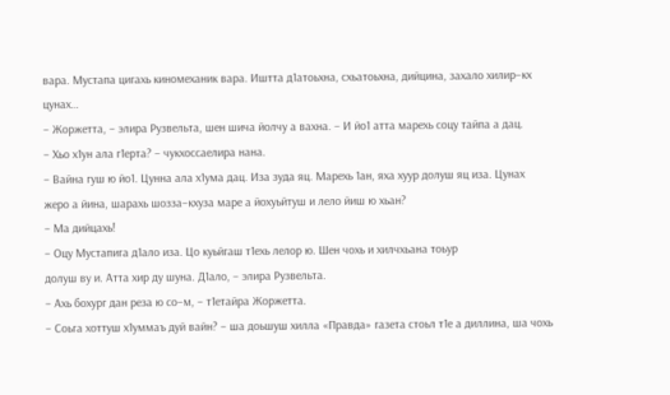вара. Мустапа цигахь киномеханик вара. Иштта д1атоьхна, схьатоьхна, дийцина, захало хилир–кх цунах…
– Жоржетта, – элира Рузвельта, шен шича йолчу а вахна. – И йо1 атта марехь соцу тайпа а дац.
– Хьо х1ун ала г1ерта? – чукхоссаелира нана.
– Вайна гуш ю йо1. Цунна ала х1ума дац. Иза зуда яц. Марехь 1ан, яха хуур долуш яц иза. Цунах жеро а йина, шарахь шозза–кхуза маре а йохуьйтуш и лело йиш ю хьан?
– Ма дийцахь!
– Оцу Мустапига д1ало иза. Цо куьйгаш т1ехь лелор ю. Шен чохь и хилчхьана тоьур
долуш ву и. Атта хир ду шуна. Д1ало, – элира Рузвельта.
– Ахь бохург дан реза ю со–м, – т1етайра Жоржетта.
– Соьга хоттуш х1уммаъ дуй вайн? – ша доьшуш хилла «Правда» газета стоьл т1е а диллина, ша чохь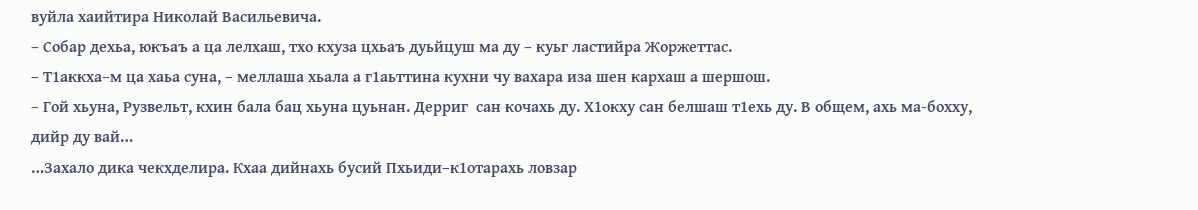вуйла хаийтира Николай Васильевича.
– Собар дехьа, юкъаъ а ца лелхаш, тхо кхуза цхьаъ дуьйцуш ма ду – куьг ластийра Жоржеттас.
– Т1аккха–м ца хаьа суна, – меллаша хьала а г1аьттина кухни чу вахара иза шен кархаш а шершош.
– Гой хьуна, Рузвельт, кхин бала бац хьуна цуьнан. Дерриг  сан кочахь ду. Х1окху сан белшаш т1ехь ду. В общем, ахь ма-бохху, дийр ду вай…
…Захало дика чекхделира. Кхаа дийнахь бусий Пхьиди–к1отарахь ловзар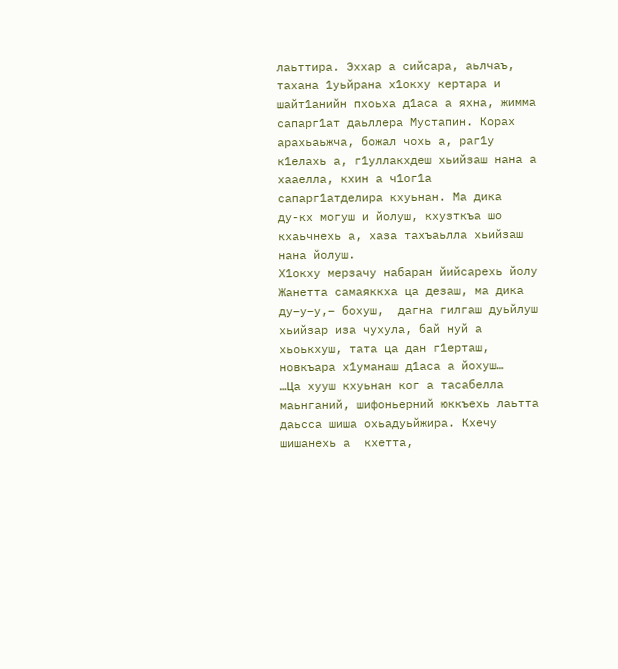лаьттира. Эххар а сийсара, аьлчаъ, тахана 1уьйрана х1окху кертара и шайт1анийн пхоьха д1аса а яхна, жимма сапарг1ат даьллера Мустапин. Корах арахьаьжча, божал чохь а, раг1у к1елахь а, г1уллакхдеш хьийзаш нана а хааелла, кхин а ч1ог1а сапарг1атделира кхуьнан. Ма дика
ду-кх могуш и йолуш, кхузткъа шо кхаьчнехь а, хаза тахъаьлла хьийзаш нана йолуш.
Х1окху мерзачу набаран йийсарехь йолу Жанетта самаяккха ца дезаш, ма дика ду–у–у,– бохуш,  дагна гилгаш дуьйлуш хьийзар иза чухула, бай нуй а хьоькхуш, тата ца дан г1ерташ, новкъара х1уманаш д1аса а йохуш…
…Ца хууш кхуьнан ког а тасабелла маьнганий, шифоньерний юккъехь лаьтта даьсса шиша охьадуьйжира. Кхечу шишанехь а  кхетта,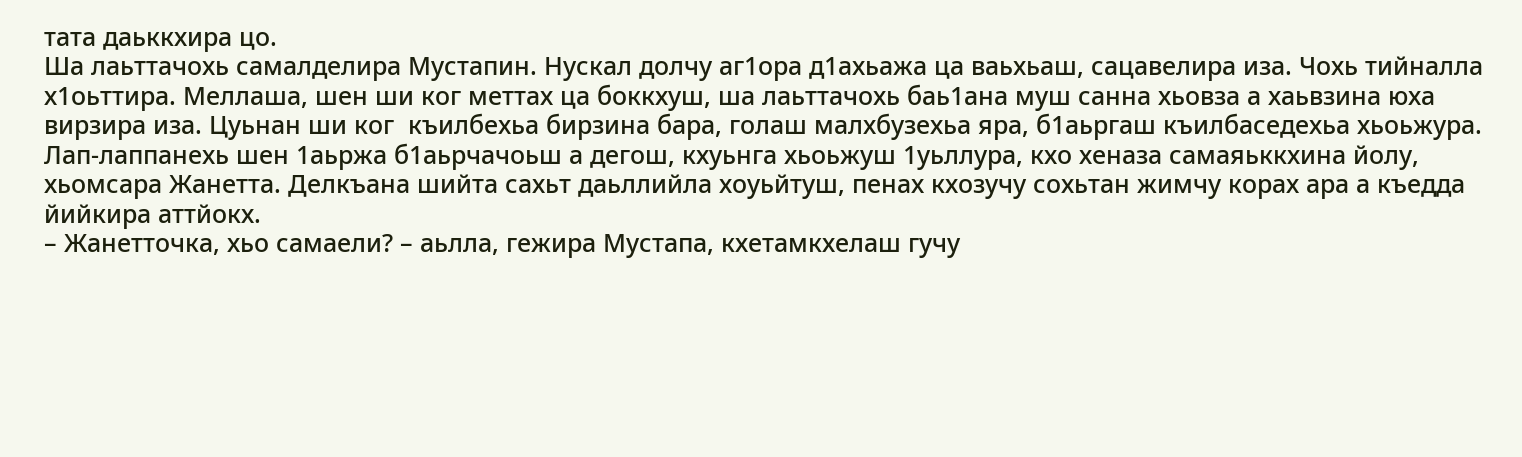тата даьккхира цо.
Ша лаьттачохь самалделира Мустапин. Нускал долчу аг1ора д1ахьажа ца ваьхьаш, сацавелира иза. Чохь тийналла х1оьттира. Меллаша, шен ши ког меттах ца боккхуш, ша лаьттачохь баь1ана муш санна хьовза а хаьвзина юха вирзира иза. Цуьнан ши ког  къилбехьа бирзина бара, голаш малхбузехьа яра, б1аьргаш къилбаседехьа хьоьжура.
Лап-лаппанехь шен 1аьржа б1аьрчачоьш а дегош, кхуьнга хьоьжуш 1уьллура, кхо хеназа самаяьккхина йолу, хьомсара Жанетта. Делкъана шийта сахьт даьллийла хоуьйтуш, пенах кхозучу сохьтан жимчу корах ара а къедда йийкира аттйокх.
– Жанетточка, хьо самаели? – аьлла, гежира Мустапа, кхетамкхелаш гучу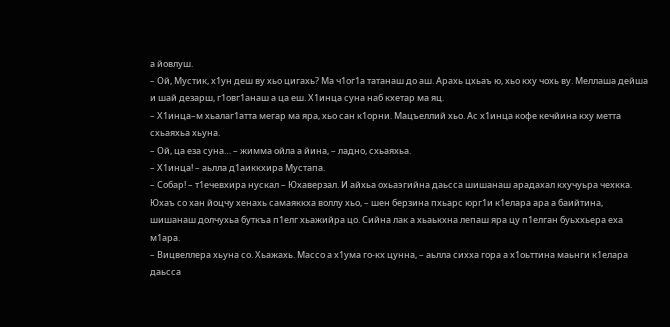а йовлуш.
– Ой, Мустик, х1ун деш ву хьо цигахь? Ма ч1ог1а татанаш до аш. Арахь цхьаъ ю, хьо кху чохь ву. Меллаша дейша и шай дезарш, г1овг1анаш а ца еш. Х1инца суна наб кхетар ма яц.
– Х1инца–м хьалаг1атта мегар ма яра, хьо сан к1орни. Мацъеллий хьо. Ас х1инца кофе кечйина кху метта схьаяхьа хьуна.
– Ой, ца еза суна… – жимма ойла а йина, – ладно, схьаяхьа.
– Х1инца! – аьлла д1аиккхира Мустапа.
– Собар! – т1ечевхира нускал – Юхаверзал. И айхьа охьаэгийна даьсса шишанаш арадахал кхучуьра чехкка. Юхаъ со хан йоцчу хенахь самаяккха воллу хьо, – шен берзина пхьарс юрг1и к1елара ара а баийтина, шишанаш долчухьа буткъа п1елг хьажийра цо. Сийна лак а хьаькхна лепаш яра цу п1елган буьххьера еха м1ара.
– Вицвеллера хьуна со. Хьажахь. Массо а х1ума го-кх цунна, – аьлла сихха гора а х1оьттина маьнги к1елара даьсса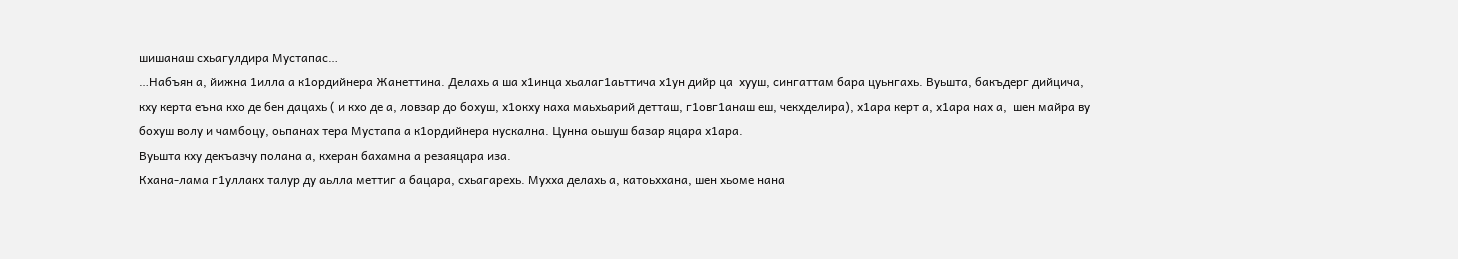шишанаш схьагулдира Мустапас…
…Набъян а, йижна 1илла а к1ордийнера Жанеттина. Делахь а ша х1инца хьалаг1аьттича х1ун дийр ца  хууш, сингаттам бара цуьнгахь. Вуьшта, бакъдерг дийцича, кху керта еъна кхо де бен дацахь ( и кхо де а, ловзар до бохуш, х1окху наха маьхьарий детташ, г1овг1анаш еш, чекхделира), х1ара керт а, х1ара нах а,  шен майра ву бохуш волу и чамбоцу, оьпанах тера Мустапа а к1ордийнера нускална. Цунна оьшуш базар яцара х1ара.
Вуьшта кху декъазчу полана а, кхеран бахамна а резаяцара иза.
Кхана-лама г1уллакх талур ду аьлла меттиг а бацара, схьагарехь. Мухха делахь а, катоьххана, шен хьоме нана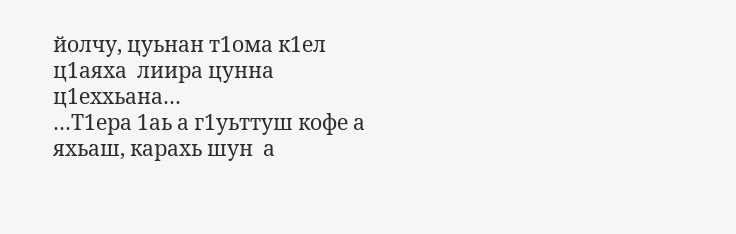йолчу, цуьнан т1ома к1ел ц1аяха  лиира цунна ц1еххьана…
…Т1ера 1аь а г1уьттуш кофе а яхьаш, карахь шун  а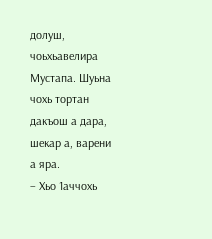долуш, чоьхьавелира Мустапа. Шуьна чохь тортан дакъош а дара, шекар а, варени а яра.
– Хьо 1аччохь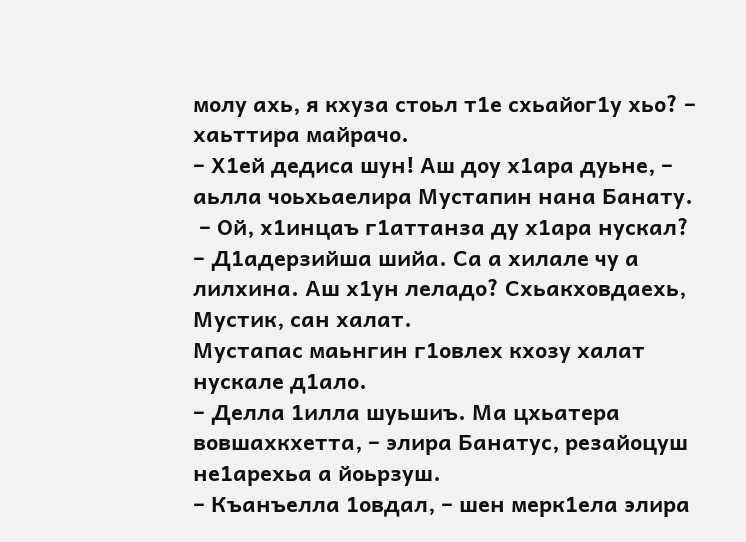молу ахь, я кхуза стоьл т1е схьайог1у хьо? – хаьттира майрачо.
– Х1ей дедиса шун! Аш доу х1ара дуьне, – аьлла чоьхьаелира Мустапин нана Банату.
 – Ой, х1инцаъ г1аттанза ду х1ара нускал?
– Д1адерзийша шийа. Са а хилале чу а лилхина. Аш х1ун леладо? Схьакховдаехь, Мустик, сан халат.
Мустапас маьнгин г1овлех кхозу халат нускале д1ало.
– Делла 1илла шуьшиъ. Ма цхьатера вовшахкхетта, – элира Банатус, резайоцуш не1арехьа а йоьрзуш.
– Къанъелла 1овдал, – шен мерк1ела элира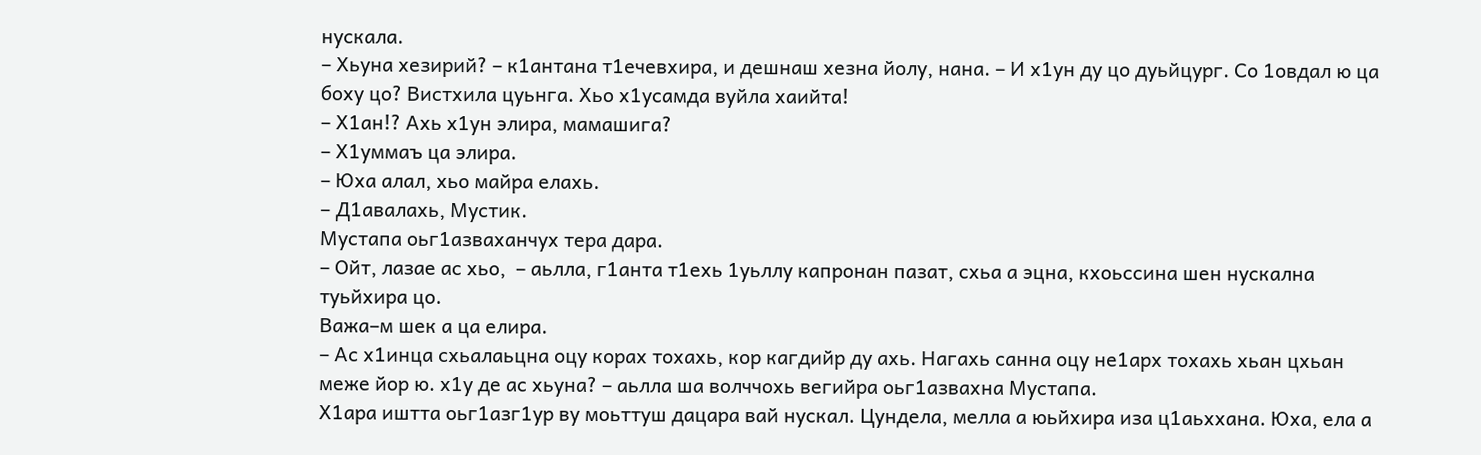нускала.
– Хьуна хезирий? – к1антана т1ечевхира, и дешнаш хезна йолу, нана. – И х1ун ду цо дуьйцург. Со 1овдал ю ца боху цо? Вистхила цуьнга. Хьо х1усамда вуйла хаийта!
– Х1ан!? Ахь х1ун элира, мамашига?
– Х1уммаъ ца элира.
– Юха алал, хьо майра елахь.
– Д1авалахь, Мустик.
Мустапа оьг1азваханчух тера дара.
– Ойт, лазае ас хьо,  – аьлла, г1анта т1ехь 1уьллу капронан пазат, схьа а эцна, кхоьссина шен нускална туьйхира цо.
Важа–м шек а ца елира.
– Ас х1инца схьалаьцна оцу корах тохахь, кор кагдийр ду ахь. Нагахь санна оцу не1арх тохахь хьан цхьан меже йор ю. х1у де ас хьуна? – аьлла ша волччохь вегийра оьг1азвахна Мустапа.
Х1ара иштта оьг1азг1ур ву моьттуш дацара вай нускал. Цундела, мелла а юьйхира иза ц1аьххана. Юха, ела а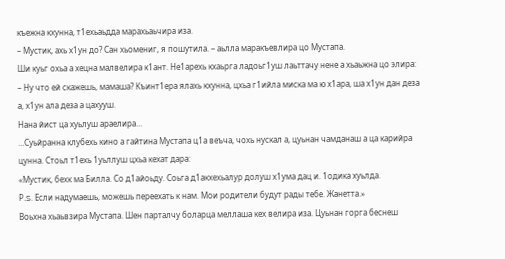къежна кхунна, т1ехьаьдда марахьаьчира иза.
– Мустик, ахь х1ун до? Сан хьомениг, я пошутила. – аьлла маракъевлира цо Мустапа.
Ши куьг охьа а хецна малвелира к1ант. Не1арехь кхаьрга ладоьг1уш лаьттачу нене а хьаьжна цо элира:
– Ну что ей скажешь, мамаша? Къинт1ера ялахь кхунна, цхьа г1ийла миска ма ю х1ара, ша х1ун дан деза а, х1ун ала деза а цахууш.
Нана йист ца хуьлуш араелира…
…Суьйранна клубехь кино а гайтина Мустапа ц1а веъча, чохь нускал а, цуьнан чамданаш а ца карийра цунна. Стоьл т1ехь 1уьллуш цхьа кехат дара:
«Мустик, бехк ма Билла. Со д1айоьду. Соьга д1акхехьалур долуш х1ума дац и. 1одика хуьлда.
Р.S. Если надумаешь, можешь переехать к нам. Мои родители будут рады тебе. Жанетта.»
Воьхна хьаьвзира Мустапа. Шен парталчу боларца меллаша кех велира иза. Цуьнан горга беснеш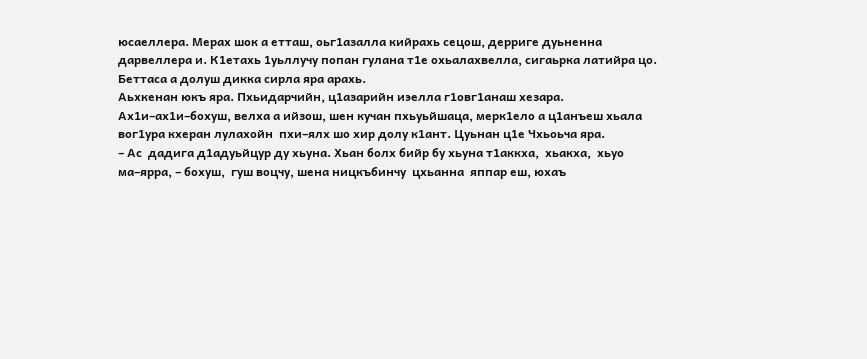юсаеллера. Мерах шок а етташ, оьг1азалла кийрахь сецош, дерриге дуьненна  дарвеллера и. К1етахь 1уьллучу попан гулана т1е охьалахвелла, сигаьрка латийра цо. Беттаса а долуш дикка сирла яра арахь.
Аьхкенан юкъ яра. Пхьидарчийн, ц1азарийн иэелла г1овг1анаш хезара.
Ах1и–ах1и–бохуш, велха а ийзош, шен кучан пхьуьйшаца, мерк1ело а ц1анъеш хьала вог1ура кхеран лулахойн  пхи–ялх шо хир долу к1ант. Цуьнан ц1е Чхьоьча яра.
– Ас  дадига д1адуьйцур ду хьуна. Хьан болх бийр бу хьуна т1аккха,  хьакха,  хьуо ма–ярра, – бохуш,  гуш воцчу, шена ницкъбинчу  цхьанна  яппар еш, юхаъ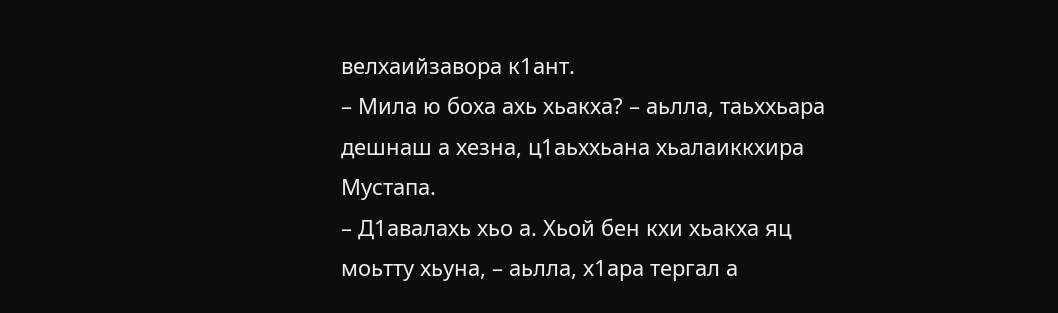велхаийзавора к1ант.
– Мила ю боха ахь хьакха? – аьлла, таьххьара дешнаш а хезна, ц1аьххьана хьалаиккхира Мустапа.
– Д1авалахь хьо а. Хьой бен кхи хьакха яц моьтту хьуна, – аьлла, х1ара тергал а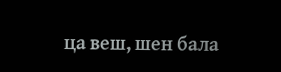ца веш, шен бала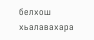белхош хьалавахара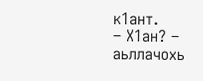к1ант.
– Х1ан? – аьллачохь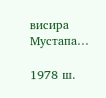висира Мустапа…

1978 ш.